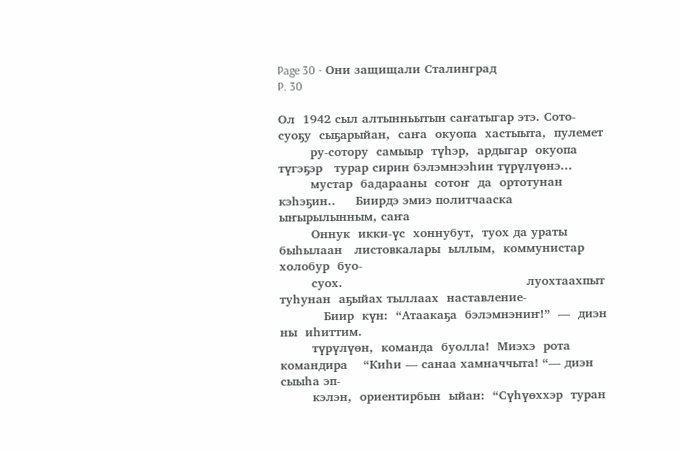Page 30 - Они защищали Сталинград
P. 30

Ол  1942 сыл алтынньытын саҥатыгар этэ. Сото-    суоҕу  сыҕарыйан,  саҥа  окуопа  хастыыта,  пулемет
        ру-сотору  самыыр  түһэр,  ардыгар  окуопа  түгэҕэр   турар сирин бэлэмнээһин түрүлүөнэ...
        мустар  бадарааны  сотоҥ  да  ортотунан  кэһэҕин..     Биирдэ эмиэ политчааска ыҥырылынным, саҥа
        Оннук  икки-үс  хоннубут,  туох да ураты  быһылаан   листовкалары  ыллым,  коммунистар  холобур  буо-
        суох.                                              луохтаахпыт туһунан  аҕыйах тыллаах  наставление-
           Биир  күн:  “Атаакаҕа  бэлэмнэниҥ!”  —  диэн     ны  иһиттим.
        түрүлүөн,  команда  буолла!  Миэхэ  рота  командира    “Киһи — санаа хамначчыта! “— диэн сыыһа эп-
        кэлэн,  ориентирбын  ыйан:  “Сүһүөххэр  туран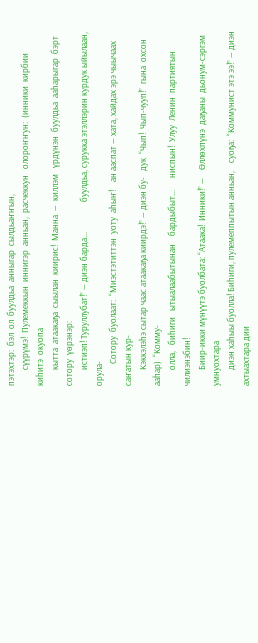пэтэхтэр:  бэл  ол  буулдьа  анныгар  сылдьаҥҥын,
        сүүрүмэ!  Пулемеккын  иннигэр  анньан,  расчеккун   олороҥҥун:  (инники  кирбии  киһитэ  окуопа
        кытта  атаакаҕа  сыылан  киирис!  Манна  —  киллэм   үрдүнэн  буулдьа  ааһарыгар  бэрт  сотору  үөрэнэр:
        истиэп! Туруллубат!” — диэн барда...               буулдьа, сурукка этэллэрин курдук ыйылаан, орула-
           Сотору  буолаат:  “Миэстэтиттэн  уоту  аһыҥ!    ан ааспат — хата, хайдах эрэ чыычаах саҥатын кур-
        Кэккэлэһэ сытар чаас атаакаҕа киирдэ!” — диэн бу-   дук  “Чып!  Чып-чууп!”  гына  охсон  ааһар)  “Комму-
        олла,   биһиги   ытыалаабытынан    бардыбыт...      ниспын!  Улуу  Ленин  партиятын  чилиэнэбин!
        Биир-икки мүнүүтэ буолбата: “Атаака!  Инники!” —    Өллөхпүнэ  даҕаны  дьонум-сэргэм  умнуохтара
        диэн хаһыы буолла! Биһиги, пулемеппытын анньан,    суоҕа:  “Коммунист этэ ээ!” — диэн ахтыахтара дии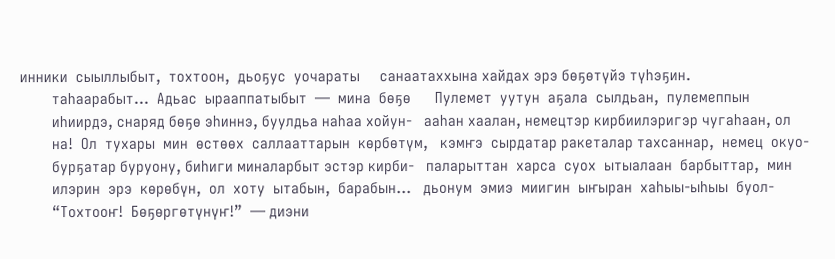инники  сыыллыбыт,  тохтоон,  дьоҕус  уочараты     санаатаххына хайдах эрэ бөҕөтүйэ түһэҕин.
        таһаарабыт...  Адьас  ырааппатыбыт  —  мина  бөҕө      Пулемет  уутун  аҕала  сылдьан,  пулемеппын
        иһиирдэ, снаряд бөҕө эһиннэ, буулдьа наһаа хойун-   ааһан хаалан, немецтэр кирбиилэригэр чугаһаан, ол
        на!  Ол  тухары  мин  өстөөх  саллааттарын  көрбөтүм,   кэмҥэ  сырдатар ракеталар тахсаннар,  немец  окуо-
        бурҕатар буруону, биһиги миналарбыт эстэр кирби-   паларыттан  харса  суох  ытыалаан  барбыттар,  мин
        илэрин  эрэ  көрөбүн,  ол  хоту  ытабын,  барабын...   дьонум  эмиэ  миигин  ыҥыран  хаһыы-ыһыы  буол-
        “Тохтооҥ!  Бөҕөргөтүнүҥ!”  — диэни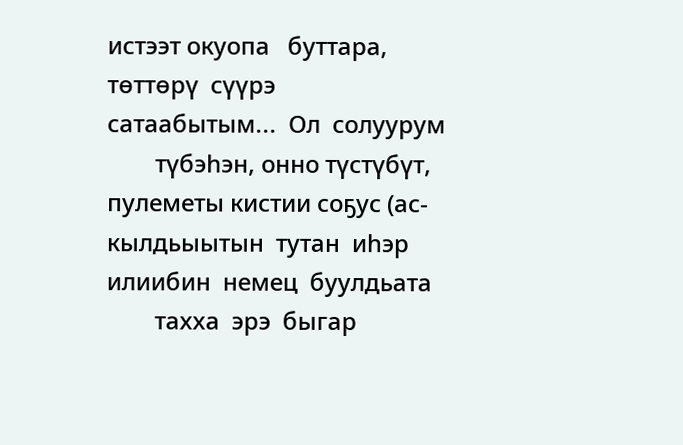истээт окуопа   буттара,  төттөрү  сүүрэ  сатаабытым...  Ол  солуурум
        түбэһэн, онно түстүбүт, пулеметы кистии соҕус (ас-   кылдьыытын  тутан  иһэр  илиибин  немец  буулдьата
        тахха  эрэ  быгар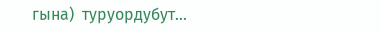гына)  туруордубут...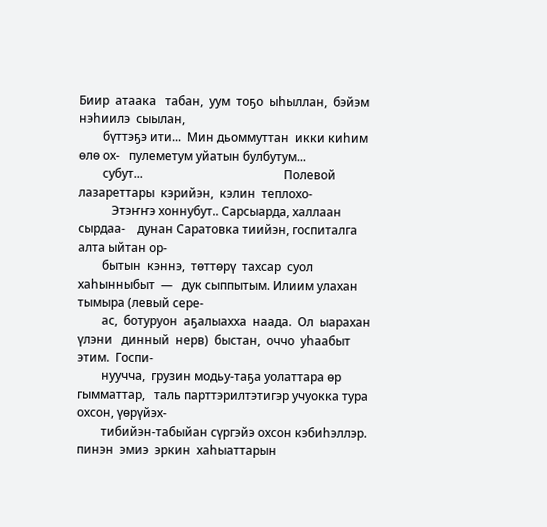Биир  атаака   табан,  уум  тоҕо  ыһыллан,  бэйэм  нэһиилэ  сыылан,
        бүттэҕэ ити...  Мин дьоммуттан  икки киһим өлө ох-   пулеметум уйатын булбутум...
        субут...                                               Полевой лазареттары  кэрийэн,  кэлин  теплохо-
           Этэҥҥэ хоннубут.. Сарсыарда, халлаан сырдаа-    дунан Саратовка тиийэн, госпиталга алта ыйтан ор-
        бытын  кэннэ,  төттөрү  тахсар  суол  хаһынныбыт  —   дук сыппытым. Илиим улахан тымыра (левый сере-
        ас,  ботуруон  аҕалыахха  наада.  Ол  ыарахан  үлэни   динный  нерв)  быстан,  оччо  уһаабыт  этим.  Госпи-
        нуучча,  грузин модьу-таҕа уолаттара өр гымматтар,   таль парттэрилтэтигэр учуокка тура охсон, үөрүйэх-
        тибийэн-табыйан сүргэйэ охсон кэбиһэллэр.          пинэн  эмиэ  эркин  хаһыаттарын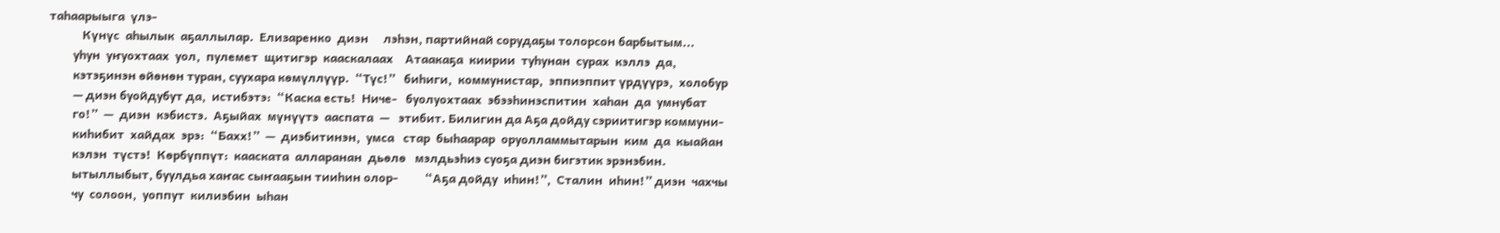таһаарыыга  үлэ-
           Күнүс  аһылык  аҕаллылар.  Елизаренко  диэн     лэһэн, партийнай сорудаҕы толорсон барбытым...
        уһун  уҥуохтаах  уол,  пулемет  щитигэр  кааскалаах    Атаакаҕа  киирии  туһунан  сурах  кэллэ  да,
        кэтэҕинэн өйөнөн туран, суухара көмүллүүр.  “Түс!”   биһиги,  коммунистар,  эппиэппит үрдүүрэ,  холобур
        — диэн буойдубут да,  истибэтэ:  “Каска есть!  Ниче-   буолуохтаах  эбээһинэспитин  хаһан  да  умнубат
        го!”  —  диэн  кэбистэ.  Аҕыйах  мүнүүтэ  ааспата  —   этибит. Билигин да Аҕа дойду сэриитигэр коммуни-
        киһибит  хайдах  эрэ:  “Бахх!”  —  диэбитинэн,  умса   стар  быһаарар  оруолламмытарын  ким  да  кыайан
        кэлэн  түстэ!  Көрбүппүт:  кааската  алларанан  дьөлө   мэлдьэһиэ суоҕа диэн бигэтик эрэнэбин.
        ытыллыбыт, буулдьа хаҥас сыҥааҕын тииһин олор-         “Аҕа дойду  иһин!”,  Сталин  иһин!” диэн  чахчы
        чу  солоон,  уоппут  килиэбин  ыһан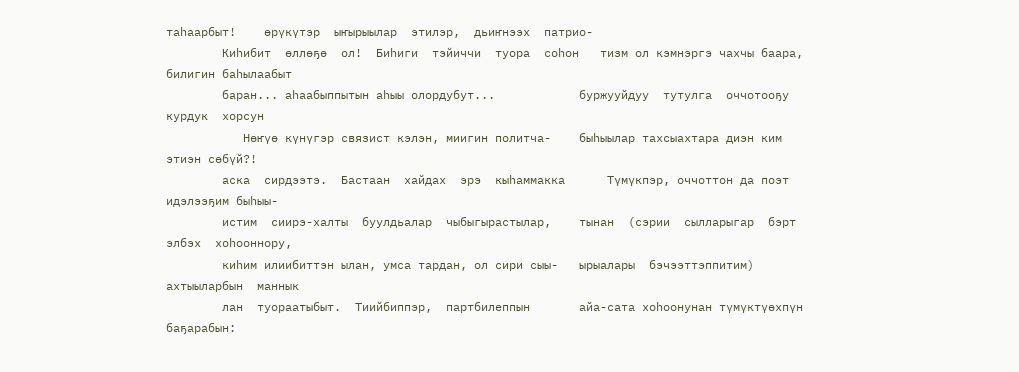таһаарбыт!    өрүкүтэр  ыҥырыылар  этилэр,  дьиҥнээх  патрио-
        Киһибит  өллөҕө  ол!  Биһиги  тэйиччи  туора  соһон   тизм ол кэмнэргэ чахчы баара, билигин баһылаабыт
        баран... аһаабыппытын аһыы олордубут...            буржууйдуу  тутулга  оччотооҕу  курдук  хорсун
           Нөҥүө күнүгэр связист кэлэн, миигин политча-    быһыылар тахсыахтара диэн ким этиэн сөбүй?!
        аска  сирдээтэ.  Бастаан  хайдах  эрэ  кыһаммакка      Түмүкпэр, оччоттон да поэт идэлээҕим быһыы-
        истим  сиирэ-халты  буулдьалар  чыбыгырастылар,    тынан  (сэрии  сылларыгар  бэрт  элбэх  хоһооннору,
        киһим илиибиттэн ылан, умса тардан, ол сири сыы-   ырыалары  бэчээттэппитим)  ахтыыларбын  маннык
        лан  туораатыбыт.  Тиийбиппэр,  партбилеппын       айа-сата хоһоонунан түмүктүөхпүн баҕарабын: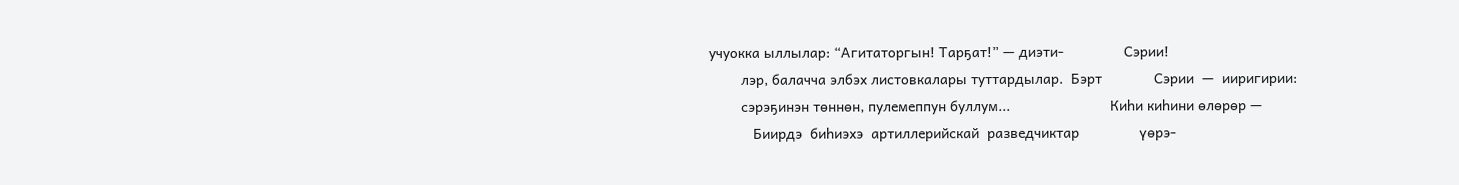учуокка ыллылар: “Агитаторгын! Тарҕат!” — диэти-               Сэрии!
        лэр, балачча элбэх листовкалары туттардылар.  Бэрт             Сэрии  —  ииригирии:
        сэрэҕинэн төннөн, пулемеппун буллум...                         Киһи киһини өлөрөр —
           Биирдэ  биһиэхэ  артиллерийскай  разведчиктар               үөрэ-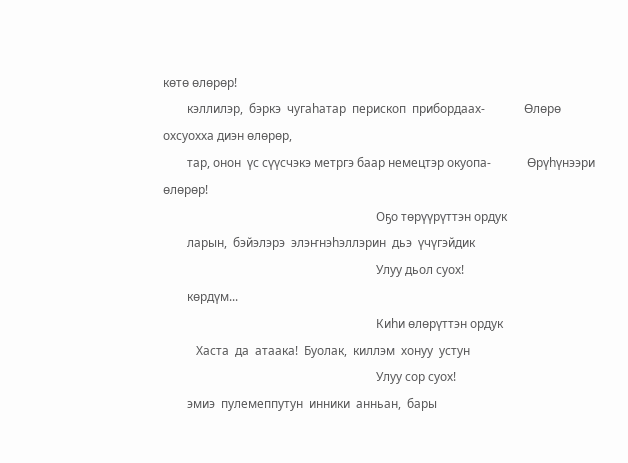көтө өлөрөр!
        кэллилэр,  бэркэ  чугаһатар  перископ  прибордаах-             Өлөрө охсуохха диэн өлөрөр,
        тар, онон  үс сүүсчэкэ метргэ баар немецтэр окуопа-            Өрүһүнээри өлөрөр!
                                                                       Оҕо төрүүрүттэн ордук
        ларын,  бэйэлэрэ  элэҥнэһэллэрин  дьэ  үчүгэйдик
                                                                       Улуу дьол суох!
        көрдүм...
                                                                       Киһи өлөрүттэн ордук
           Хаста  да  атаака!  Буолак,  киллэм  хонуу  устун
                                                                       Улуу сор суох!
        эмиэ  пулемеппутун  инники  анньан,  бары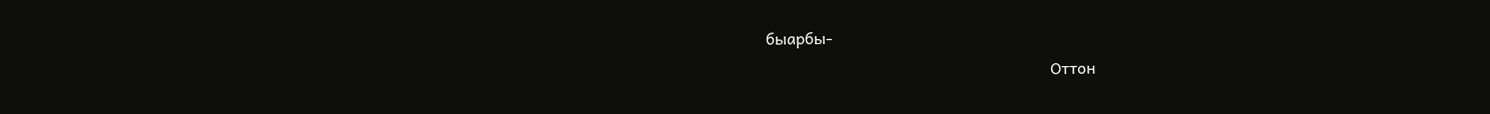быарбы-
                                                                       Оттон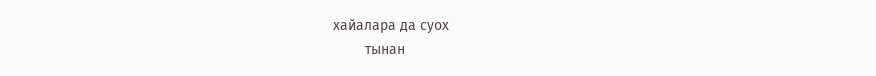хайалара да суох
        тынан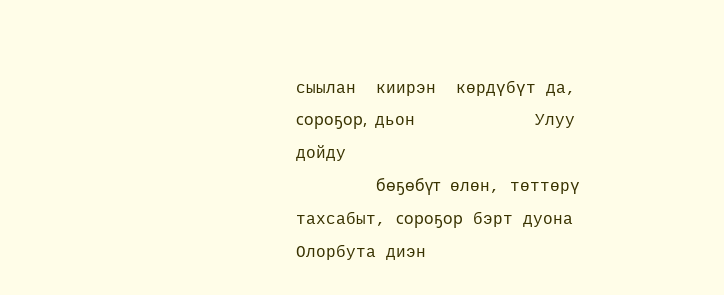сыылан  киирэн  көрдүбүт да,  сороҕор,  дьон            Улуу дойду
        бөҕөбүт өлөн, төттөрү тахсабыт, сороҕор бэрт дуона             Олорбута диэн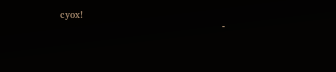суох!
                                                      -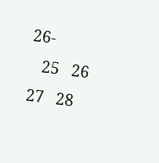26-
   25   26   27   28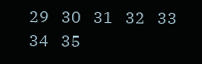29   30   31   32   33   34   35